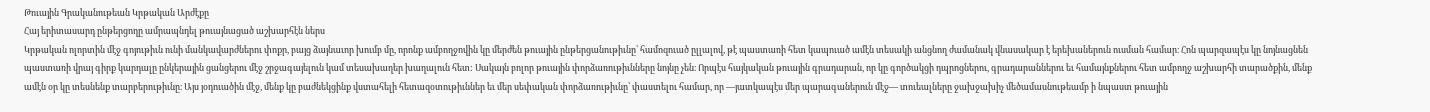Թուային Գրականութեան Կրթական Արժէքը
Հայ երիտասարդ ընթերցողը ամրապնդել թուայնացած աշխարհէն ներս
Կրթական ոլորտին մէջ գոյութիւն ունի մանկավարժներու փոքր, բայց ձայնաւոր խումբ մը, որոնք ամբողջովին կը մերժեն թուային ընթերցանութիւնը՝ համոզուած ըլլալով, թէ պաստառի հետ կապուած ամէն տեսակի անցնող ժամանակ վնասակար է երեխաներուն ուսման համար։ Հոն պարզապէս կը նոյնացնեն պաստառի վրայ գիրք կարդալը ընկերային ցանցերու մէջ շրջագայելուն կամ տեսախաղեր խաղալուն հետ: Սակայն բոլոր թուային փորձառութիւնները նոյնը չեն։ Որպէս հայկական թուային գրադարան, որ կը գործակցի դպրոցներու, գրադարաններու եւ համայնքներու հետ ամբողջ աշխարհի տարածքին, մենք ամէն օր կը տեսնենք տարբերութիւնը։ Այս յօդուածին մէջ, մենք կը բաժնեկցինք վստահելի հետազօտութիւններ եւ մեր սեփական փորձառութիւնը՝ փաստելու համար, որ —յատկապէս մեր պարագաներուն մէջ— տուեալները ջախջախիչ մեծամասնութեամբ ի նպաստ թուային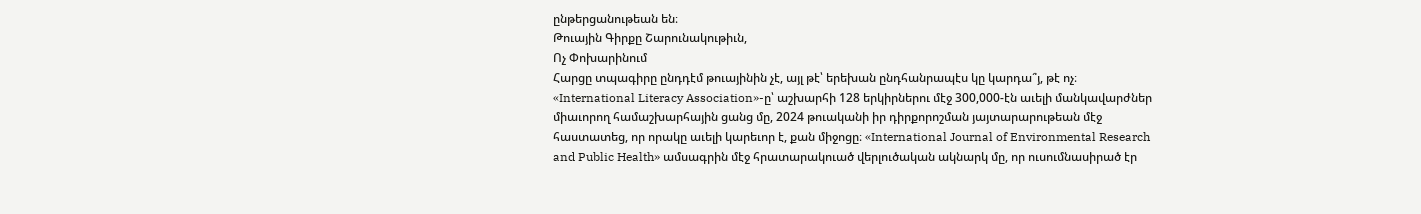ընթերցանութեան են։
Թուային Գիրքը Շարունակութիւն,
Ոչ Փոխարինում
Հարցը տպագիրը ընդդէմ թուայինին չէ, այլ թէ՝ երեխան ընդհանրապէս կը կարդա՞յ, թէ ոչ։ «International Literacy Association»-ը՝ աշխարհի 128 երկիրներու մէջ 300,000-էն աւելի մանկավարժներ միաւորող համաշխարհային ցանց մը, 2024 թուականի իր դիրքորոշման յայտարարութեան մէջ հաստատեց, որ որակը աւելի կարեւոր է, քան միջոցը։ «International Journal of Environmental Research and Public Health» ամսագրին մէջ հրատարակուած վերլուծական ակնարկ մը, որ ուսումնասիրած էր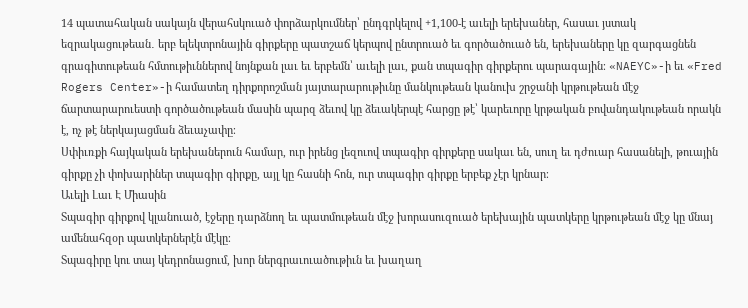14 պատահական սակայն վերահսկուած փորձարկումներ՝ ընդգրկելով +1,100-է աւելի երեխաներ, հասաւ յստակ եզրակացութեան․ երբ ելեկտրոնային գիրքերը պատշաճ կերպով ընտրուած եւ գործածուած են, երեխաները կը զարգացնեն գրագիտութեան հմտութիւններով նոյնքան լաւ եւ երբեմն՝ աւելի լաւ, քան տպագիր գիրքերու պարագային։ «NAEYC»-ի եւ «Fred Rogers Center»-ի համատեղ դիրքորոշման յայտարարութիւնը մանկութեան կանուխ շրջանի կրթութեան մէջ ճարտարարուեստի գործածութեան մասին պարզ ձեւով կը ձեւակերպէ հարցը թէ՝ կարեւորը կրթական բովանդակութեան որակն է, ոչ թէ ներկայացման ձեւաչափը։
Սփիւռքի հայկական երեխաներուն համար, ուր իրենց լեզուով տպագիր գիրքերը սակաւ են, սուղ եւ դժուար հասանելի, թուային գիրքը չի փոխարիներ տպագիր գիրքը, այլ կը հասնի հոն, ուր տպագիր գիրքը երբեք չէր կրնար։
Աւելի Լաւ Է Միասին
Տպագիր գիրքով կլանուած, էջերը դարձնող եւ պատմութեան մէջ խորասուզուած երեխային պատկերը կրթութեան մէջ կը մնայ ամենահզօր պատկերներէն մէկը։
Տպագիրը կու տայ կեդրոնացում, խոր ներգրաւուածութիւն եւ խաղաղ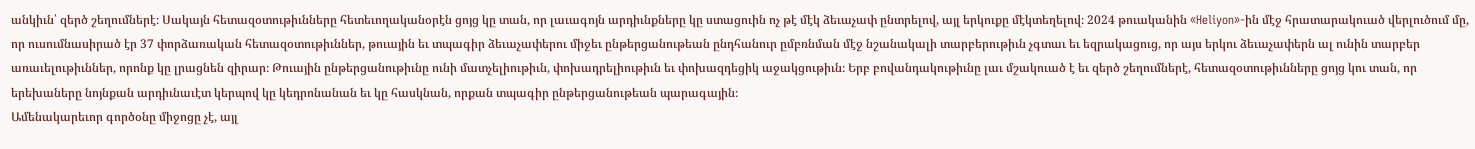անկիւն՝ զերծ շեղումներէ։ Սակայն հետազօտութիւնները հետեւողականօրէն ցոյց կը տան, որ լաւագոյն արդիւնքները կը ստացուին ոչ թէ մէկ ձեւաչափ ընտրելով, այլ երկուքը մէկտեղելով։ 2024 թուականին «Heliyon»-ին մէջ հրատարակուած վերլուծում մը, որ ուսումնասիրած էր 37 փորձառական հետազօտութիւններ, թուային եւ տպագիր ձեւաչափերու միջեւ ընթերցանութեան ընդհանուր ըմբռնման մէջ նշանակալի տարբերութիւն չգտաւ եւ եզրակացուց, որ այս երկու ձեւաչափերն ալ ունին տարբեր առաւելութիւններ, որոնք կը լրացնեն զիրար։ Թուային ընթերցանութիւնը ունի մատչելիութիւն, փոխադրելիութիւն եւ փոխազդեցիկ աջակցութիւն։ Երբ բովանդակութիւնը լաւ մշակուած է եւ զերծ շեղումներէ, հետազօտութիւնները ցոյց կու տան, որ երեխաները նոյնքան արդիւնաւէտ կերպով կը կեդրոնանան եւ կը հասկնան, որքան տպագիր ընթերցանութեան պարագային։
Ամենակարեւոր գործօնը միջոցը չէ, այլ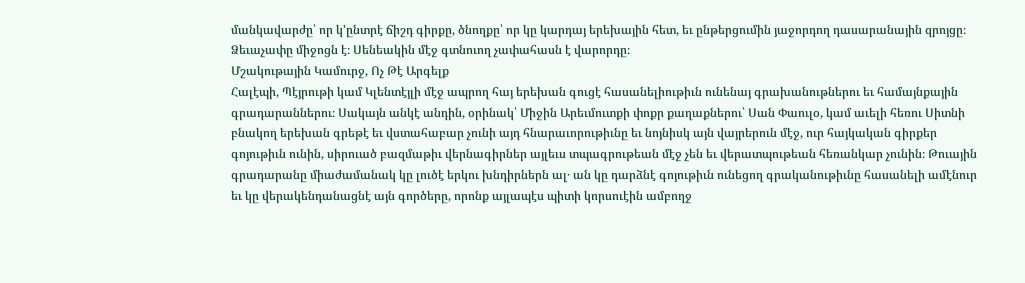մանկավարժը՝ որ կ՚ընտրէ ճիշդ գիրքը, ծնողքը՝ որ կը կարդայ երեխային հետ, եւ ընթերցումին յաջորդող դասարանային զրոյցը։ Ձեւաչափը միջոցն է։ Սենեակին մէջ գտնուող չափահասն է վարորդը։
Մշակութային Կամուրջ, Ոչ Թէ Արգելք
Հալէպի, Պէյրութի կամ Կլենտէյլի մէջ ապրող հայ երեխան գուցէ հասանելիութիւն ունենայ գրախանութներու եւ համայնքային գրադարաններու։ Սակայն անկէ անդին, օրինակ՝ Միջին Արեւմուտքի փոքր քաղաքներու՝ Սան Փաուլօ, կամ աւելի հեռու Սիտնի բնակող երեխան գրեթէ եւ վստահաբար չունի այդ հնարաւորութիւնը եւ նոյնիսկ այն վայրերուն մէջ, ուր հայկական գիրքեր գոյութիւն ունին, սիրուած բազմաթիւ վերնագիրներ այլեւս տպագրութեան մէջ չեն եւ վերատպութեան հեռանկար չունին։ Թուային գրադարանը միաժամանակ կը լուծէ երկու խնդիրներն ալ․ ան կը դարձնէ գոյութիւն ունեցող գրականութիւնը հասանելի ամէնուր եւ կը վերակենդանացնէ այն գործերը, որոնք այլապէս պիտի կորսուէին ամբողջ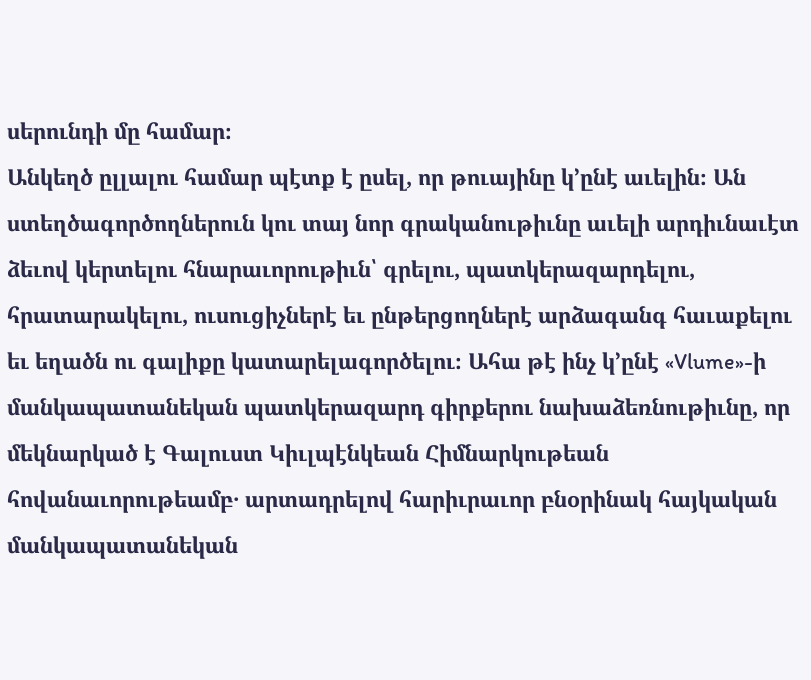սերունդի մը համար։
Անկեղծ ըլլալու համար պէտք է ըսել, որ թուայինը կ՚ընէ աւելին։ Ան ստեղծագործողներուն կու տայ նոր գրականութիւնը աւելի արդիւնաւէտ ձեւով կերտելու հնարաւորութիւն՝ գրելու, պատկերազարդելու, հրատարակելու, ուսուցիչներէ եւ ընթերցողներէ արձագանգ հաւաքելու եւ եղածն ու գալիքը կատարելագործելու։ Ահա թէ ինչ կ՚ընէ «Vlume»-ի մանկապատանեկան պատկերազարդ գիրքերու նախաձեռնութիւնը, որ մեկնարկած է Գալուստ Կիւլպէնկեան Հիմնարկութեան հովանաւորութեամբ․ արտադրելով հարիւրաւոր բնօրինակ հայկական մանկապատանեկան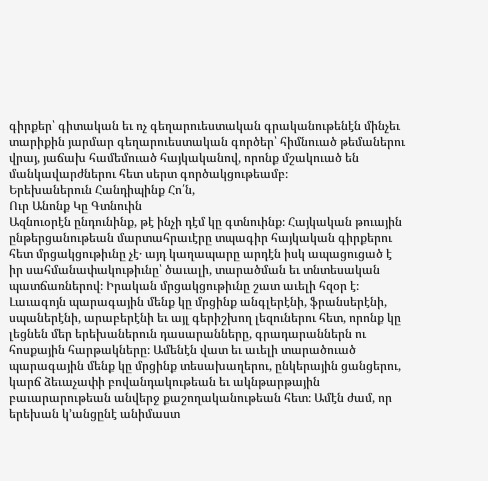գիրքեր՝ գիտական եւ ոչ գեղարուեստական գրականութենէն մինչեւ տարիքին յարմար գեղարուեստական գործեր՝ հիմնուած թեմաներու վրայ, յաճախ համեմուած հայկականով, որոնք մշակուած են մանկավարժներու հետ սերտ գործակցութեամբ։
Երեխաներուն Հանդիպինք Հո՛ն,
Ուր Անոնք Կը Գտնուին
Ազնուօրէն ընդունինք, թէ ինչի դէմ կը գտնուինք։ Հայկական թուային ընթերցանութեան մարտահրաւէրը տպագիր հայկական գիրքերու հետ մրցակցութիւնը չէ․ այդ կաղապարը արդէն իսկ ապացուցած է իր սահմանափակութիւնը՝ ծաւալի, տարածման եւ տնտեսական պատճառներով։ Իրական մրցակցութիւնը շատ աւելի հզօր է։ Լաւագոյն պարագային մենք կը մրցինք անգլերէնի, ֆրանսերէնի, սպաներէնի, արաբերէնի եւ այլ գերիշխող լեզուներու հետ, որոնք կը լեցնեն մեր երեխաներուն դասարանները, գրադարաններն ու հոսքային հարթակները։ Ամենէն վատ եւ աւելի տարածուած պարագային մենք կը մրցինք տեսախաղերու, ընկերային ցանցերու, կարճ ձեւաչափի բովանդակութեան եւ ակնթարթային բաւարարութեան անվերջ քաշողականութեան հետ։ Ամէն ժամ, որ երեխան կ՚անցընէ անիմաստ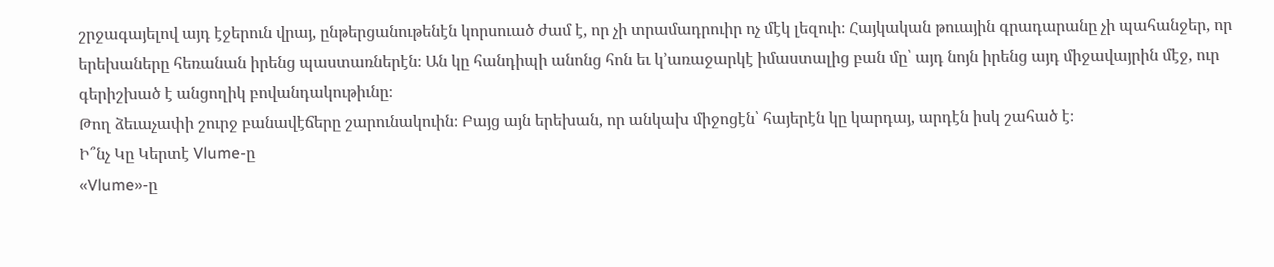շրջագայելով այդ էջերուն վրայ, ընթերցանութենէն կորսուած ժամ է, որ չի տրամադրուիր ոչ մէկ լեզուի։ Հայկական թուային գրադարանը չի պահանջեր, որ երեխաները հեռանան իրենց պաստառներէն։ Ան կը հանդիպի անոնց հոն եւ կ՚առաջարկէ իմաստալից բան մը՝ այդ նոյն իրենց այդ միջավայրին մէջ, ուր գերիշխած է անցողիկ բովանդակութիւնը։
Թող ձեւաչափի շուրջ բանավէճերը շարունակուին։ Բայց այն երեխան, որ անկախ միջոցէն՝ հայերէն կը կարդայ, արդէն իսկ շահած է։
Ի՞նչ Կը Կերտէ Vlume-ը
«Vlume»-ը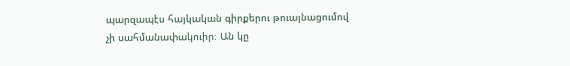պարզապէս հայկական գիրքերու թուայնացումով չի սահմանափակուիր։ Ան կը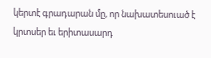կերտէ գրադարան մը, որ նախատեսուած է կրտսեր եւ երիտասարդ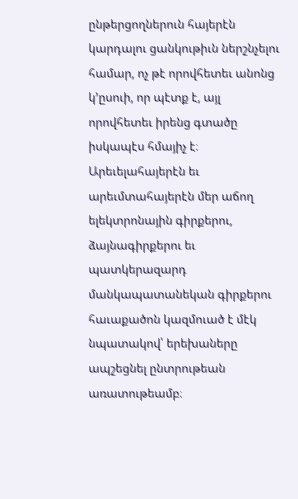ընթերցողներուն հայերէն կարդալու ցանկութիւն ներշնչելու համար, ոչ թէ որովհետեւ անոնց կ՚ըսուի, որ պէտք է, այլ որովհետեւ իրենց գտածը իսկապէս հմայիչ է։ Արեւելահայերէն եւ արեւմտահայերէն մեր աճող ելեկտրոնային գիրքերու, ձայնագիրքերու եւ պատկերազարդ մանկապատանեկան գիրքերու հաւաքածոն կազմուած է մէկ նպատակով՝ երեխաները ապշեցնել ընտրութեան առատութեամբ։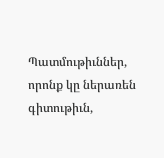Պատմութիւններ, որոնք կը ներառեն գիտութիւն,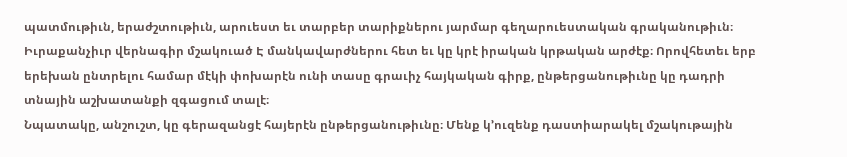պատմութիւն, երաժշտութիւն, արուեստ եւ տարբեր տարիքներու յարմար գեղարուեստական գրականութիւն։ Իւրաքանչիւր վերնագիր մշակուած Է մանկավարժներու հետ եւ կը կրէ իրական կրթական արժէք։ Որովհետեւ երբ երեխան ընտրելու համար մէկի փոխարէն ունի տասը գրաւիչ հայկական գիրք, ընթերցանութիւնը կը դադրի տնային աշխատանքի զգացում տալէ։
Նպատակը, անշուշտ, կը գերազանցէ հայերէն ընթերցանութիւնը։ Մենք կ՚ուզենք դաստիարակել մշակութային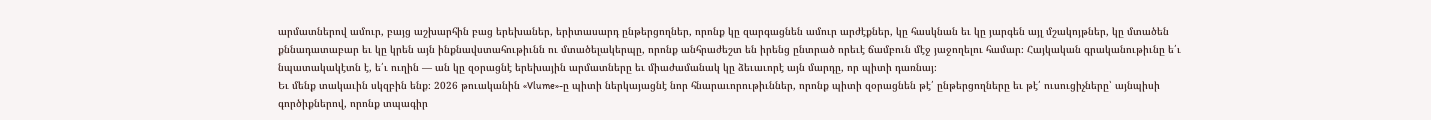արմատներով ամուր, բայց աշխարհին բաց երեխաներ, երիտասարդ ընթերցողներ, որոնք կը զարգացնեն ամուր արժէքներ, կը հասկնան եւ կը յարգեն այլ մշակոյթներ, կը մտածեն քննադատաբար եւ կը կրեն այն ինքնավստահութիւնն ու մտածելակերպը, որոնք անհրաժեշտ են իրենց ընտրած որեւէ ճամբուն մէջ յաջողելու համար։ Հայկական գրականութիւնը ե՛ւ նպատակակէտն է, ե՛ւ ուղին — ան կը զօրացնէ երեխային արմատները եւ միաժամանակ կը ձեւաւորէ այն մարդը, որ պիտի դառնայ։
Եւ մենք տակաւին սկզբին ենք։ 2026 թուականին «Vlume»-ը պիտի ներկայացնէ նոր հնարաւորութիւններ, որոնք պիտի զօրացնեն թէ՛ ընթերցողները եւ թէ՛ ուսուցիչները՝ այնպիսի գործիքներով, որոնք տպագիր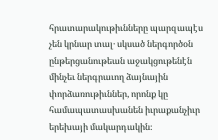հրատարակութիւնները պարզապէս չեն կրնար տալ․ սկսած ներգործօն ընթերցանութեան աջակցութենէն մինչեւ ներգրաւող ձայնային փորձառութիւններ, որոնք կը համապատասխանեն իւրաքանչիւր երեխայի մակարդակին։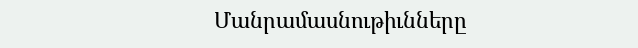Մանրամասնութիւնները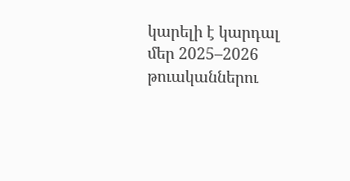կարելի է կարդալ մեր 2025–2026 թուականներու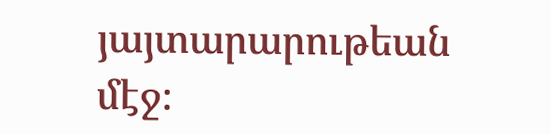յայտարարութեան մէջ։